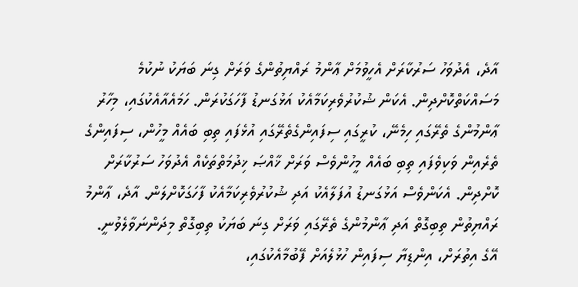އާދެ، އެދުވަހު ސަރުކާރަށް އެހީވުމަށް ޢާންމު ރައްޔިތުންގެ ވަރަށް ގިނަ ބަޔަކު ނުކުމެ މަސައްކަތްކޮށްދިން. އެކަން ޝުކުރުވެރިކަމާއެކު އަޅުގަނޑު ފާހަގަކުރަން. ހަމައެއާއެކުގައި، މިހާރު ޢާންމުންގެ ތެރޭގައި ހިމެނޭ، ކުރީގައި ސިފައިންގެތެރޭގައި އުޅެފައި ތިބި ބައެއް މީހުން، ސިފައިންގެ ތެރެއިން ވަކިވެފައި ތިބި ބައެއް މީހުންވެސް ވަރަށް ޚާއްޞަ ޚިދުމަތްތަކެއް އެދުވަހު ސަރުކާރަށް ކޮށްދިން. އެކަންވެސް އަޅުގަނޑު އުފަލާއެކު އަދި ޝުކުރުވެރިކަމާއެކު ފާހަގަކޮށްލަން. އާދެ، ޢާންމު ރައްޔިތުން ތިބިގޮތް އަދި ޢާންމުންގެ ތެރޭގައި ވަރަށް ގިނަ ބަޔަކު ތިބިގޮތް މިދަންނަވާލެވުނީ.
އޭގެ އިތުރަށް، އިންޑިޔާ ސިފައިން ހުޅުލެއަށް ފޭބުމާއެކުގައި،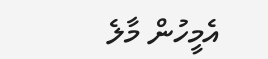އެމީހުން މާލެ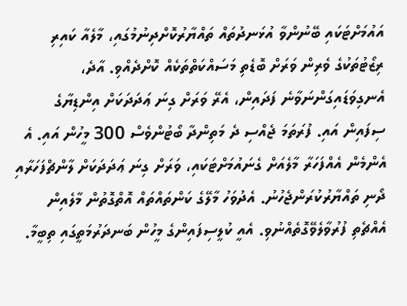އައުމަށްޓަކައި ބޭނުންވާ އުޅަނދުތައް ތައްޔާރުކޮށްދިނުމުގައި، މާލެއާ ކައިރި ރިޒޯޓުތަކުގެ ވެރިން ވަރަށް ބޮޑެތި މަސައްކަތްތަކެއް ކޮށްދެއްވި. އާދެ، އެނގިވަޑައިގަންނަވާނެ ފަދައިން، އެރޭ ވަރަށް ގިނަ ޢަދަދަކަށް އިންޑިޔާގެ ސިފައިން އައި. ފުރަތަމަ ޖެއްސި ދެ މަތިންދާ ބޯޓުންވެސް 300 މީހުން އައި. އެ އެންމެން އެއްފަހަރާ މާލެއަށް ގެނައުމަށްޓަކައި، ވަރަށް ގިނަ ޢަދަދަކަށް ލާންޗްފަހަރާއި ދޯނި ތައްޔާރުކުރަންޖެހުނު. އެދުވަހު މާލޭގެ ކަންތައްތައް އޮތްގޮތުން މާލެއިން އެއްޗެތި ފުރުވާލެވޭގޮތެއްނުވި. އެއީ ކުލީސިފައިންގެ މީހުން ބަނދަރުމަތީގައި ތިބީމާ.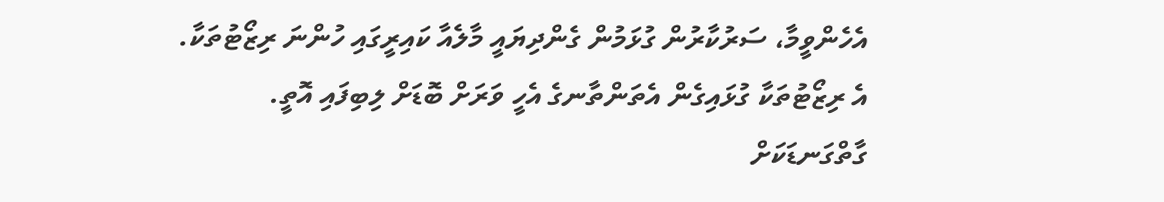އެހެންވީމާ، ސަރުކާރުން ގުޅަމުން ގެންދިޔައީ މާލެއާ ކައިރީގައި ހުންނަ ރިޒޯޓުތަކާ. އެ ރިޒޯޓުތަކާ ގުޅައިގެން އެތަންތާނގެ އެހީ ވަރަށް ބޮޑަށް ލިބިފައި އޮތީ. ގާތްގަނޑަކަށް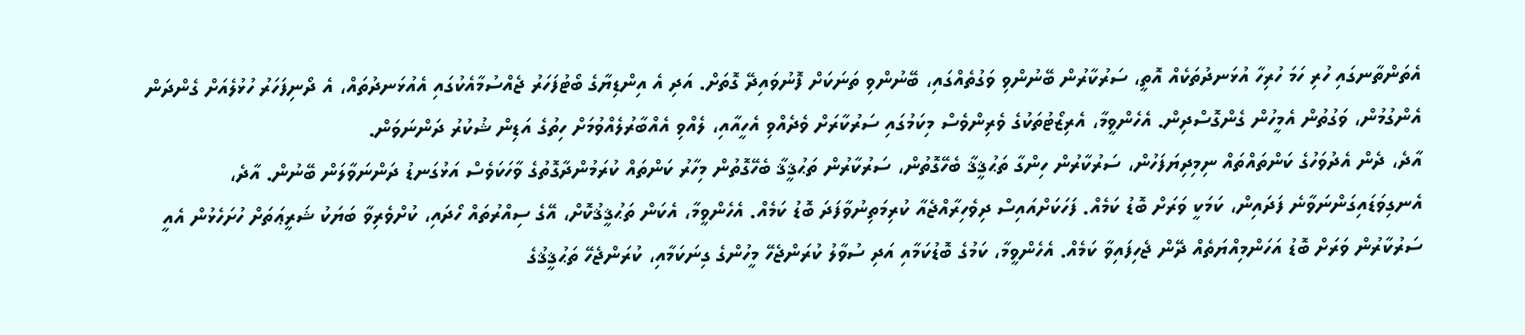އެތަންތާނގައި ހުރި ހަމަ ހުރިހާ އުޅަނދުތަކެއް އޮތީ، ސަރުކާރުން ބޭނުންވި ވަގުތެއްގައި، ބޭނުންވި ތަނަކަށް ފޮނުވައިދޭ ގޮތަށް. އަދި އެ އިންޑިޔާގެ ބޯޓުފަހަރު ޖެއްސުމާއެކުގައި އެއުޅަނދުތައް، އެ ދޯނިފަހަރު ހުޅުލެއަށް ގެންދަން އެންގުމުން، ވަގުތުން އެމީހުން ގެންގޮސްދިން. އެހެންވީމާ، އެރިޒޯޓުތަކުގެ ވެރިންވެސް މިކަމުގައި ސަރުކާރަށް ވެދެއްވި އެހީއާއި، ލެއްވި އެއްބާރުލެއްވުމަށް ހިތުގެ އަޑިން ޝުކުރު ދަންނަވަން.
އާދެ، ދެން އެދުވަހުގެ ކަންތައްތައް ނިމިދިޔަފަހުން، ސަރުކާރުން ހިންގާ ތަޙުޤީޤާ ބެހޭގޮތުން، ސަރުކާރުން ތަޙުޤީޤާ ބެހޭގޮތުން މިހާރު ކަންތައް ކުރަމުންދާގޮތުގެ ވާހަކަވެސް އަޅުގަނޑު ދަންނަވާލަން ބޭނުން. އާދެ، އެނގިވަޑައިގަންނަވާނެ ފަދައިން، ކަމަކީ ވަރަށް ބޮޑު ކަމެއް. ފަހަކަށްއައިސް ދިވެހިރާއްޖެއާ ކުރިމަތިނުވާފަދަ ބޮޑު ކަމެއް. އެހެންވީމާ، އެކަން ތަޙުޤީޤުކޮށް، އޭގެ ސިއްރުތައް ހޯދައި، ކުށްވެރިވާ ބަޔަކު ޝަރީޢަތަށް ހުށަހެޅުން އެއީ ސަރުކާރުން ވަރަށް ބޮޑު އަހަންމިއްޔަތެއް ދޭން ޖެހިފައިވާ ކަމެއް. އެހެންވީމާ، ކަމުގެ ބޮޑުކަމާއި އަދި ސުވާލު ކުރަންޖެހޭ މީހުންގެ ގިނަކަމާއި، ކުރަންޖެހޭ ތަޙުޤީޤުގެ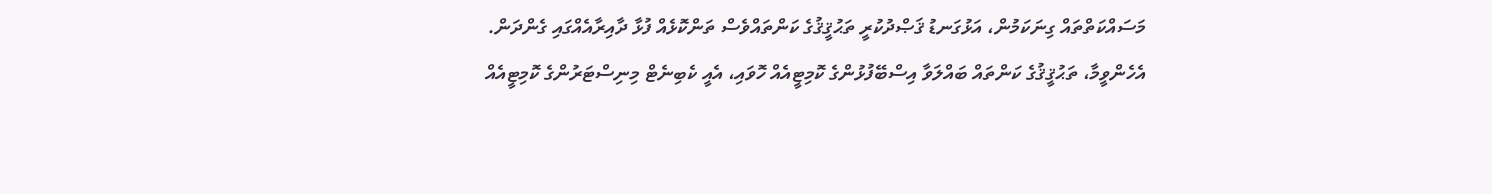މަސައްކަތްތައް ގިނަކަމުން، އަޅުގަނޑު ޤަޞްދުކުރީ ތަޙުޤީޤުގެ ކަންތައްވެސް ތަންކޮޅެއް ފުޅާ ދާއިރާއެއްގައި ގެންދަން.
އެހެންވީމާ، ތަޙުޤީޤުގެ ކަންތައް ބައްލަވާ އިސްބޭފުޅުންގެ ކޮމިޓީއެއް ހޮވައި، އެއީ ކެބިނެޓް މިނިސްޓަރުންގެ ކޮމިޓީއެއް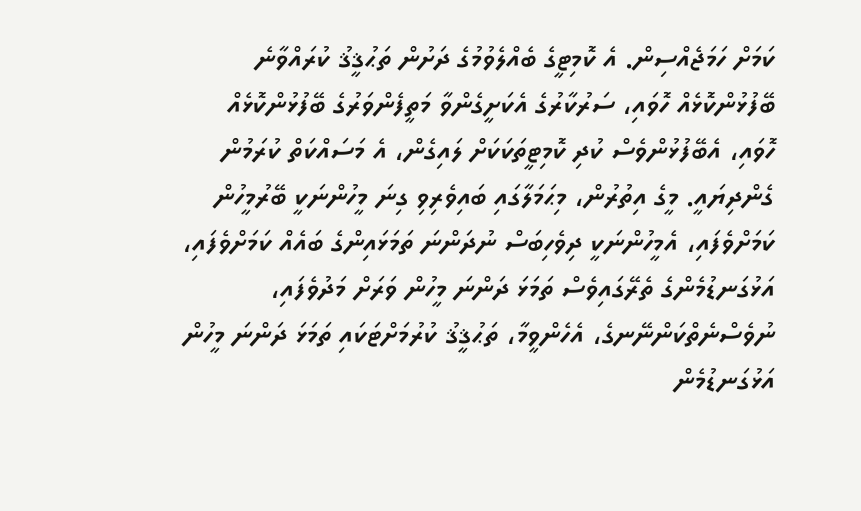ކަމަށް ހަމަޖެއްސިން. އެ ކޮމިޓީގެ ބެއްލެވުމުގެ ދަށުން ތަޙުޤީޤު ކުރައްވާނެ ބޭފުޅުންކޮޅެއް ހޮވައި، ސަރުކާރުގެ އެކަށީގެންވާ މަތީފެންވަރުގެ ބޭފުޅުންކޮޅެއް ހޮވައި، އެބޭފުޅުންވެސް ކުދި ކޮމިޓީތަކަކަށް ލައިގެން، އެ މަސައްކަތް ކުރަމުން ގެންދިޔައީ. މީގެ އިތުރުން، މިޙަމަލާގައި ބައިވެރިވި ގިނަ މީހުންނަކީ ބޭރުމީހުން ކަމަށްވެފައި، އެމީހުންނަކީ ދިވެހިބަސް ނުދަންނަ ތަމަޅައިންގެ ބައެއް ކަމަށްވެފައި، އަޅުގަނޑުމެންގެ ތެރޭގައިވެސް ތަމަޅަ ދަންނަ މީހުން ވަރަށް މަދުވެފައި، ނުވެސްނެތްކަންނޭނގެ، އެހެންވީމާ، ތަޙުޤީޤު ކުރުމަށްޓަކައި ތަމަޅަ ދަންނަ މީހުން އަޅުގަނޑުމެން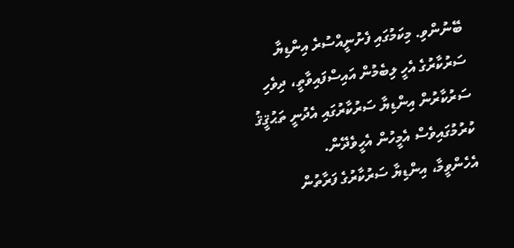ބޭނުންވި. މިކަމުގައި ފެށުނީއްސުރެ އިންޑިޔާ ސަރުކާރުގެ އެހީ ލިބެމުން އައިސްފައިވާތީ، ދިވެހި ސަރުކާރުން އިންޑިޔާ ސަރުކާރުގައި އެދުނީ ތަޙުޤީޤު ކުރުމުގައިވެސް އެމީހުން އެހީވެދޭން.
އެހެންވީމާ، އިންޑިޔާ ސަރުކާރުގެ ފަރާތުން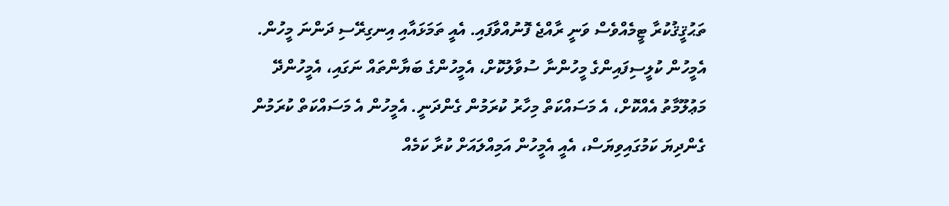ތަޙުޤީޤުކުރާ ޓީމެއްވެސް ވަނީ ރާއްޖެ ފޮނުއްވާފައި. އެއީ ތަމަޅައާއި އިނގިރޭސި ދަންނަ މީހުން. އެމީހުން ކުލީސިފައިންގެ މީހުންނާ ސުވާލުކޮށް، އެމީހުންގެ ބަޔާންތައް ނަގައި، އެމީހުންދޭ މަޢުލޫމާތު އެއްކޮށް، އެ މަސައްކަތް މިހާރު ކުރަމުން ގެންދަނީ. އެމީހުން އެ މަސައްކަތް ކުރަމުން ގެންދިޔަ ކަމުގައިވިޔަސް، އެއީ އެމީހުން އަމިއްލައަށް ކުރާ ކަމެއް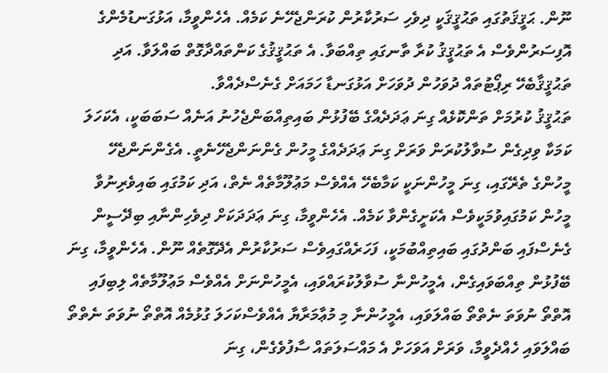ނޫން. ޙަޤީޤަތުގައި ތަޙުޤީޤަކީ ދިވެހި ސަރުކާރުން ކުރަންޖެހޭނެ ކަމެއް. އެހެންވީމާ، އަޅުގަނޑުމެންގެ އޮފިސަރުންވެސް އެ ތަޙުޤީޤު ކުރާ ތާނގައި ތިއްބަވާ. އެ ތަޙުޤީޤުގެ ކަންތައްދާގޮތް ބައްލަވާ. އަދި ތަޙުޤީޤާބެހޭ ރިޕޯޓުތައް ދުވަހުން ދުވަހަށް އަޅުގަނޑާ ހަމައަށް ގެނެސްދެއްވާ.
ތަޙުޤީޤު ކުރުމަށް ތަންކޮޅެއް ގިނަ ޢަދަދެއްގެ ބޭފުޅުން ބައިތިއްބަންޖެހުނު އަނެއް ސަބަބަކީ، އެކަހަލަ ކަމަކާ ވިދިގެން ސުވާލުކުރަން ވަރަށް ގިނަ ޢަދަދެއްގެ މީހުން ގެންނަންޖެހޭނެތީ. އެގެންނަންޖެހޭ މީހުންގެ ތެރޭގައި، ގިނަ މީހުންނަކީ ކަމާބެހޭ އެއްވެސް މަޢުލޫމާތެއް ނެތް، އަދި ކަމުގައި ބައިވެރިނުވާ މީހުން ކަމުގައިވުމަކީވެސް އެކަށީގެންވާ ކަމެއް. އެހެންވީމާ، ގިނަ ޢަދަދަކަށް ދިވެހިންނާއި ބިދޭސީން ގެނެސްފައި ބަންދުގައި ބައިތިއްބުމަކީ، ފަހަރެއްގައިވެސް ސަރުކާރުން އެދޭގޮތެއް ނޫން. އެހެންވީމާ، ގިނަ ބޭފުޅުން ތިއްބަވައިގެން، އެމީހުންނާ ސުވާލުކުރައްވައި، އެމީހުންނަށް އެއްވެސް މަޢުލޫމާތެއް ލިބިފައި އޮތްތޯ ނުވަތަ ނެތްތޯ ބައްލަވައި، އެމީހުންނާ މި މުޢާމަރާޔާ އެއްވެސްކަހަލަ ގުޅުމެއް އޮތްތޯ ނުވަތަ ނެތްތޯ ބައްލަވައި ހެއްދެވީމާ، ވަރަށް އަވަހަށް އެ މައްސަލަތައް ސާފުވެގެން، ގިނަ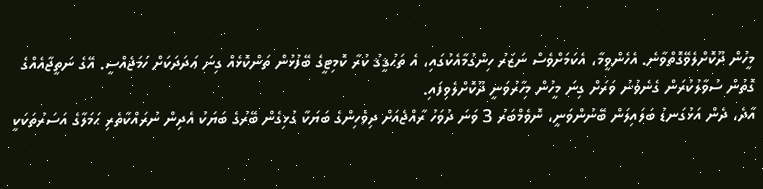މީހުން ދޫކޮށްލެވޭގޮތްވާނެ. އެހެންވީމާ، އެކަމަށްވެސް ނަޒަރު ހިންގުމާއެކުގައި، އެ ތަޙުޤީޤު ކުރާ ކޮމިޓީގެ ބޭފުޅުން ތަންކޮޅެއް ގިނަ ޢަދަދަކަށް ހަމަޖެއްސީ. އޭގެ ނަތީޖާއެއްގެ ގޮތުން ސުވާލުކުރަން ގެނެވުނު ވަރަށް ގިނަ މީހުން މިހާރުވަނީ ދޫކޮށްލެވިފައި.
އާދެ، ދެން އަޅުގަނޑު ބަލައިލަން ބޭނުންވަނީ، ނޮވެމްބަރު 3 ވަނަ ދުވަހު ރާއްޖެއަށް ދިވެހިންގެ ބަޔަކާ ގުޅިގެން ބޭރުގެ ބަޔަކު އެދިން ނުރައްކާތެރި ޙަމަލާގެ އަސަރުތަކަކީ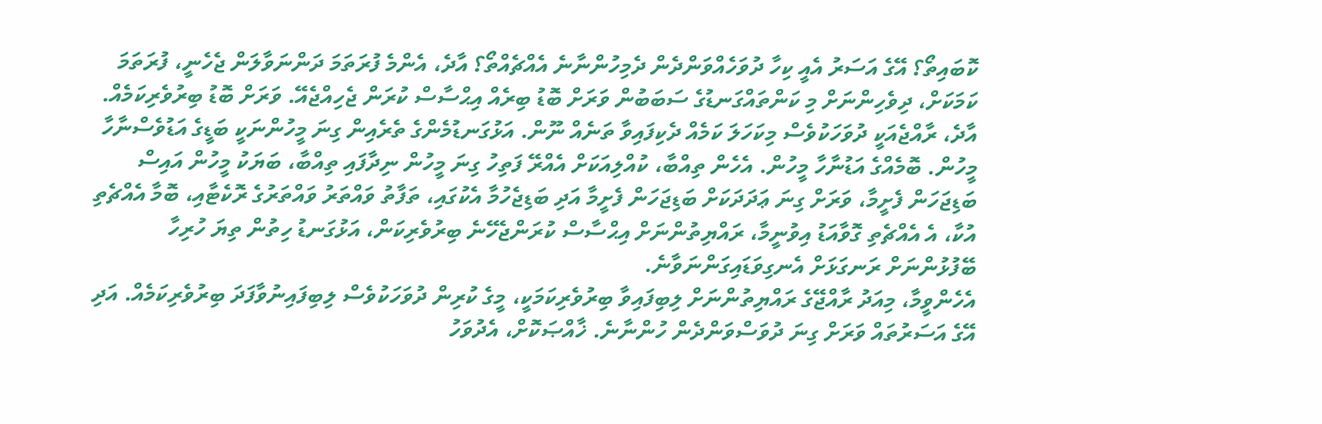ކޮބައިތޯ؟ އޭގެ އަސަރު އެއީ ކިހާ ދުވަހެއްވަންދެން ދެމިހުންނާނެ އެއްޗެއްތޯ؟ އާދެ، އެންމެ ފުރަތަމަ ދަންނަވާލަން ޖެހެނީ، ފުރަތަމަ ކަމަކަށް، ދިވެހިންނަށް މި ކަންތައްގަނޑުގެ ސަބަބުން ވަރަށް ބޮޑު ބިރެއް އިޙްސާސް ކުރަން ޖެހިއްޖެއޭ. ވަރަށް ބޮޑު ބިރުވެރިކަމެއް. އާދެ، ރާއްޖެއަކީ ދުވަހަކުވެސް މިކަހަލަ ކަމެއް ދެކިފައިވާ ތަނެއް ނޫން. އަޅުގަނޑުމެންގެ ތެރެއިން ގިނަ މީހުންނަކީ ބަޑީގެ އަޑުވެސްނާހާ މީހުން. ބޮމެއްގެ އަޑުނާހާ މީހުން. އެހެން ތިއްބާ، ކުއްލިއަކަށް އެއްރޭ ފަތިހު ގިނަ މީހުން ނިދާފައި ތިއްބާ، ބަޔަކު މީހުން އައިސް ބަޑިޖަހަން ފެށީމާ، ވަރަށް ގިނަ ޢަދަދަކަށް ބަޑިޖަހަން ފެށީމާ އަދި ބަޑިޖެހުމާ އެކުގައި، ތަފާތު ވައްތަރު ވައްތަރުގެ ރޮކެޓާއި، ބޮމާ އެއްޗެތި އުކާ، އެ އެއްޗެތި ގޮވާއަޑު އިވުނީމާ، ރައްޔިތުންނަށް އިޙްސާސް ކުރަންޖެހޭނެ ބިރުވެރިކަން، އަޅުގަނޑު ހިތުން ތިޔަ ހުރިހާ ބޭފުޅުންނަށް ރަނގަޅަށް އެނގިވަޑައިގަންނަވާނެ.
އެހެންވީމާ، މިއަދު ރާއްޖޭގެ ރައްޔިތުންނަށް ލިބިފައިވާ ބިރުވެރިކަމަކީ، މީގެ ކުރިން ދުވަހަކުވެސް ލިބިފައިނުވާފަދަ ބިރުވެރިކަމެއް. އަދި އޭގެ އަސަރުތައް ވަރަށް ގިނަ ދުވަސްވަންދެން ހުންނާނެ. ޚާއްޞަކޮށް، އެދުވަހު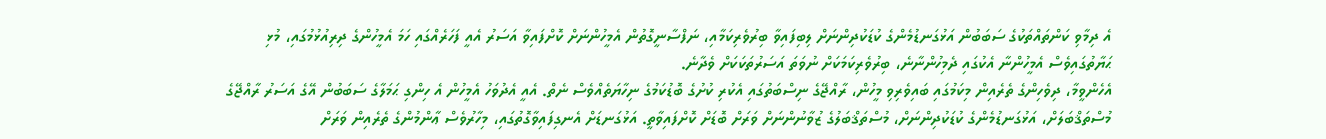އެ ދިމާވި ކަންތައްތަކުގެ ސަބަބުން އަޅުގަނޑުމެންގެ ކުޑަކުދިންނަށް ލިބިފައިވާ ބިރުވެރިކަމާއި، ނަފްސާނީގޮތުން އެމީހުންނަށް ކޮށްފައިވާ އަސަރު އެއީ ފަހަރެއްގައި ހަމަ އެމީހުންގެ ދިރިއުޅުމުގައި، މުޅި ޙަޔާތުގައިވެސް އެމީހުންނާ އެކުގައި ދެމިހުންނާނެ، ބިރުވެރިކަމަކަށް ނުވަތަ އަސަރުތަކަކަށް ވެދާނެ.
އެހެންވީމާ، ދިވެހިންގެ ތެރެއިން މިކަމުގައި ބައިވެރިވި މީހުން، ރާއްޖޭގެ ނިސްބަތުގައި އެކުރި ކުށުގެ ބޮޑުކަމުގެ ނިހާޔަތެއްވެސް ނެތް. އެއީ އެދުވަހު އެމީހުން އެ ހިންގި ޙަމަލާގެ ސަބަބުން އޭގެ އަސަރު ރާއްޖޭގެ މުސްތަޤްބަލަށް، އަޅުގަނޑުމެންގެ ކުޑަކުދިންނަށް، މުސްތަޤްބަލުގެ ޒުވާނުންނަށް ވަރަށް ބޮޑަށް ކޮށްފައިވާތީ. އަޅުގަނޑަށް އެނގިފައިވާގޮތުގައި، މިހާރުވެސް ޢާންމުންގެ ތެރެއިން ވަރަށް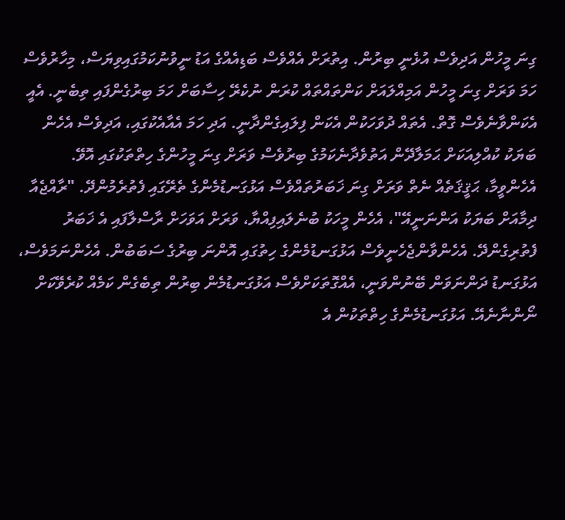ގިނަ މީހުން އަދިވެސް އުޅެނީ ބިރުން. އިތުރަށް އެއްވެސް ބަޑިއެއްގެ އަޑު ނީވުނުކަމުގައިވިޔަސް، މިހާރުވެސް ހަމަ ވަރަށް ގިނަ މީހުން އަމިއްލައަށް ކަންތައްތައް ކުރަން ނުކެރޭ ހިސާބަށް ހަމަ ބިރުގެންފައި ތިބެނީ. އެއީ އެކަންވާނެވެސް ގޮތް. އެތައް ދުވަހަކުން އެކަން ފިލައިގެންދާނީ. އަދި ހަމަ އެއާއެކުގައި، އަދިވެސް އެހެން ބަޔަކު ކުއްލިއަކަށް ޙަމަލާދޭން އަތުވެދާނެކަމުގެ ބިރުވެސް ވަރަށް ގިނަ މީހުންގެ ހިތްތަކުގައި އޮވޭ.
އެހެންވީމާ، ޙަޤީޤަތެއް ނެތް ވަރަށް ގިނަ ޚަބަރުތައްވެސް އަޅުގަނޑުމެންގެ ތެރޭގައި ފެތުރެމުންދޭ. "ރާއްޖެއާ ދިމާއަށް ބަޔަކު އަންނަނީއޭ"، އެހެން މީހަކު ބުނެލައިފިއްޔާ، ވަރަށް އަވަހަށް ރާސްލާފައި އެ ޚަބަރު ފެތުރިގެންދޭ. އެހެންވާންޖެހެނީވެސް އަޅުގަނޑުމެންގެ ހިތުގައި އޮންނަ ބިރުގެ ސަބަބުން. އެހެންނަމަވެސް، އަޅުގަނޑު ދަންނަވަން ބޭނުންވަނީ، އެއްގޮތަކަށްވެސް އަޅުގަނޑުމެން ބިރުން ތިބެގެން ކަމެއް ކުރެވޭކަށް ނޯންނާނެއޭ. އަޅުގަނޑުމެންގެ ހިތްތަކުން އެ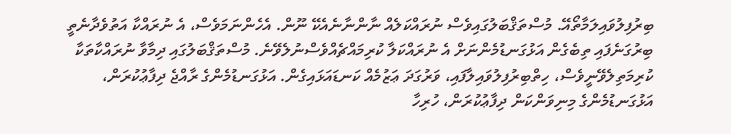ބިރުފިލުވައިލަމާތޯއޭ. މުސްތަޤްބަލުގައިވެސް ނުރައްކަލެއް ނާންނާނެއެކޭ ނޫން. އެހެންނަމަވެސް، އެ ނުރައްކާ އަތުވެދާނެތީ ބިރުގަނެފައި ތިބެގެން އަޅުގަނޑުމެންނަށް އެ ނުރައްކަލާ ކުރިމައްޗެއްވެސްނުލެވޭނެ. މުސްތަޤްބަލުގައި ދިމާވާ ނުރައްކާތަކާ ކުރިމަތިލެވޭނީވެސް، ހިތްބިރުފިލުވައިލާފައި، ވަރުގަދަ ޢަޒުމެއް ކަނޑައަޅައިގެން. އަޅުގަނޑުމެންގެ ރާއްޖެ ދިފާޢުކުރަން، އަޅުގަނޑުމެންގެ މިނިވަންކަން ދިފާޢުކުރަން، ހުރިހާ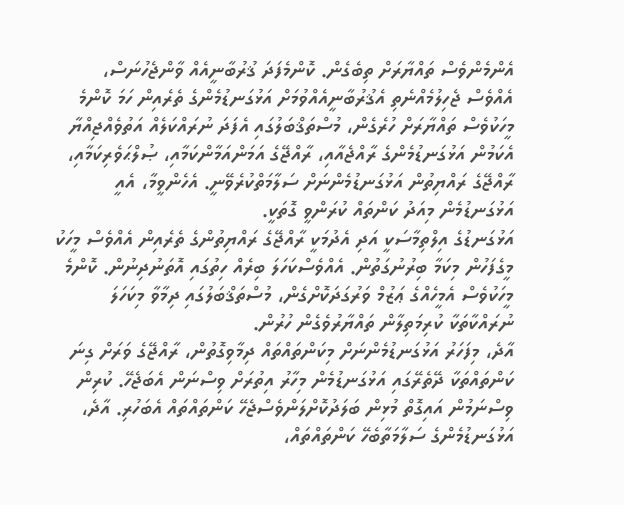އެންމެންވެސް ތައްޔާރަށް ތިބެގެން. ކޮންމެފަދަ ޤުރުބާނީއެއް ވާންޖެހުނަސް، އެއްވެސް ޖެހިލުމެއްނެތި އެޤުރުބާނީއެއްވުމަށް އަޅުގަނޑުމެންގެ ތެރެއިން ހަމަ ކޮންމެ މީހަކުވެސް ތައްޔާރަށް ހުރެގެން، މުސްތަޤްބަލުގައި އެފަދަ ނުރައްކަލެއް އަތުވެއްޖިއްޔާ އެކަމުން އަޅުގަނޑުމެންގެ ރާއްޖެއާއި، ރާއްޖޭގެ އަމަންއަމާންކަމާއި، ޞުލްޙަވެރިކަމާއި، ރާއްޖޭގެ ރައްޔިތުން އަޅުގަނޑުމެންނަށް ސަލާމަތްކުރެވޭނީ. އެހެންވީމާ، އެއީ އަޅުގަނޑުމެން މިއަދު ކަންތައް ކުރަންވީ ގޮތަކީ.
އަޅުގަނޑުގެ އިލްތިމާސަކީ އަދި އެދުމަކީ ރާއްޖޭގެ ރައްޔިތުންގެ ތެރެއިން އެއްވެސް މީހަކު މީގެފަހުން މިކަމާ ބިރުނުގަތުން. އެއްވެސްކަހަލަ ބިރެއް ހިތުގައި އޮތަނުދިނުން. ކޮންމެ މީހަކުވެސް އެމީހެއްގެ ޢަޒުމް ވަރުގަދަކޮށްގެން، މުސްތަޤްބަލުގައި ދިމާވާ މިކަހަލަ ނުރައްކާތަކާ ކުރިމަތިލާން ތައްޔާރުވެގެން ހުރުން.
އާދެ، މިފަހަރު އަޅުގަނޑުމެންނަށް މިކަންތައްތައް ދިމާވިގޮތުން، ރާއްޖޭގެ ވަރަށް ގިނަ ކަންތައްތަކާ ދޭތެރޭގައި އަޅުގަނޑުމެން މިހާރު އިތުރަށް ވިސްނަން އެބަޖެހޭ. ކުރިން ވިސްނަމުން އައިގޮތް މުޅިން ބަލަދުކޮށްލަންވެސްޖެހޭ ކަންތައްތައް އެބަހުރި. އާދެ، އަޅުގަނޑުމެންގެ ސަލާމަތާބެހޭ ކަންތައްތައް،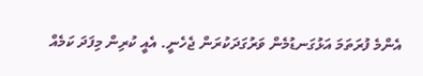އެންމެ ފުރަތަމަ އަޅުގަނޑުމެން ވަރުގަދަކުރަން ޖެހެނީ. އެއީ ކުރިން މިފަދަ ކަމެއް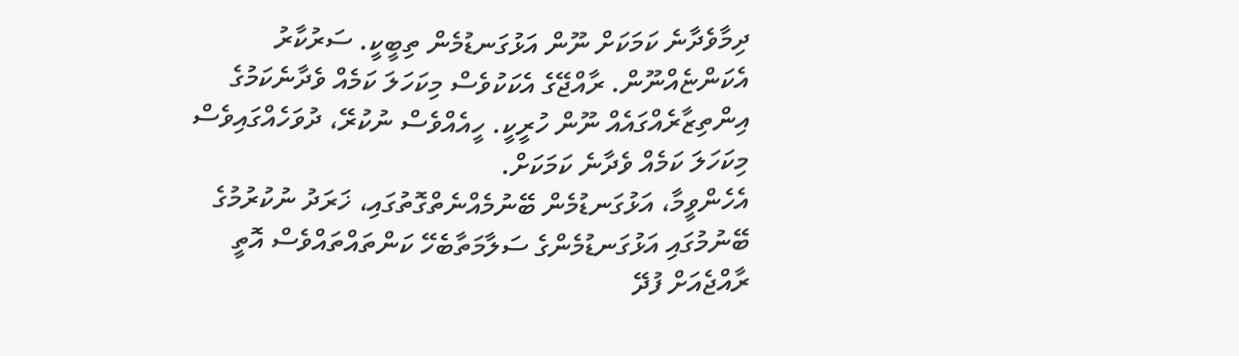ދިމާވެދާނެ ކަމަކަށް ނޫން އަޅުގަނޑުމެން ތިބީކީ. ސަރުކާރު އެކަންޏެއްނޫން. ރާއްޖޭގެ އެކަކުވެސް މިކަހަލަ ކަމެއް ވެދާނެކަމުގެ އިންތިޒާރެއްގައެއް ނޫން ހުރީކީ. ހީއެއްވެސް ނުކުރޭ، ދުވަހެއްގައިވެސް މިކަހަލަ ކަމެއް ވެދާނެ ކަމަކަށް.
އެހެންވީމާ، އަޅުގަނޑުމެން ބޭނުމެއްނެތްގޮތުގައި، ޚަރަދު ނުކުރުމުގެ ބޭނުމުގައި އަޅުގަނޑުމެންގެ ސަލާމަތާބެހޭ ކަންތައްތައްވެސް އޮތީ ރާއްޖެއަށް ފުދޭ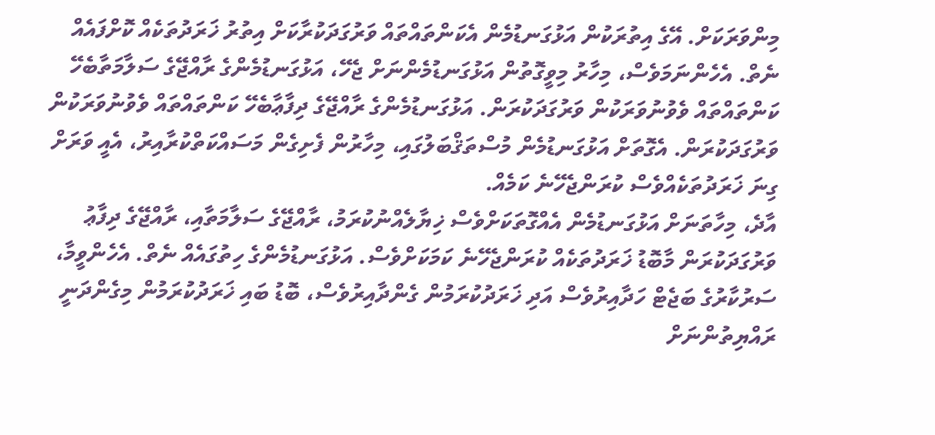މިންވަރަކަށް. އޭގެ އިތުރަކުން އަޅުގަނޑުމެން އެކަންތައްތައް ވަރުގަދަކުރާކަށް އިތުރު ޚަރަދުތަކެއް ކޮށްފައެއް ނެތް. އެހެންނަމަވެސް، މިހާރު މިވީގޮތުން އަޅުގަނޑުމެންނަށް ޖެހޭ، އަޅުގަނޑުމެންގެ ރާއްޖޭގެ ސަލާމަތާބެހޭ ކަންތައްތައް ވެވުނުވަރަކުން ވަރުގަދަކުރަން. އަޅުގަނޑުމެންގެ ރާއްޖޭގެ ދިފާޢާބެހޭ ކަންތައްތައް ވެވުނުވަރަކުން ވަރުގަދަކުރަން. އެގޮތަށް އަޅުގަނޑުމެން މުސްތަޤްބަލުގައި، މިހާރުން ފެށިގެން މަސައްކަތްކުރާއިރު، އެއީ ވަރަށް ގިނަ ޚަރަދުތަކެއްވެސް ކުރަންޖެހޭނެ ކަމެއް.
އާދެ، މިހާތަނަށް އަޅުގަނޑުމެން އެއްގޮތަކަށްވެސް ޚިޔާލެއްނުކުރަމު، ރާއްޖޭގެ ސަލާމަތާއި، ރާއްޖޭގެ ދިފާޢު ވަރުގަދަކުރަން މާބޮޑު ޚަރަދުތަކެއް ކުރަންޖެހޭނެ ކަމަކަށްވެސް. އަޅުގަނޑުމެންގެ ހިތުގައެއް ނެތް. އެހެންވީމާ، ސަރުކާރުގެ ބަޖެޓް ހަދާއިރުވެސް އަދި ޚަރަދުކުރަމުން ގެންދާއިރުވެސް، ބޮޑު ބައި ޚަރަދުކުރަމުން މިގެންދަނީ ރައްޔިތުންނަށް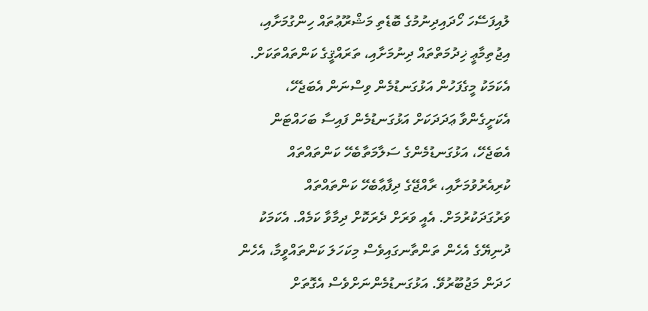ލުއިފަސޭހަ ހޯދައިދިނުމުގެ ބޮޑެތި މަޝްރޫޢުތައް ހިންގުމަށާއި، އިޖުތިމާޢީ ޚިދުމަތްތައް ދިނުމަށާއި، ތަރައްޤީގެ ކަންތައްތަކަށް. އެކަމަކު މީގެފަހުން އަޅުގަނޑުމެން ވިސްނަން އެބަޖެހޭ، އެކަށީގެންވާ ޢަދަދަކަށް އަޅުގަނޑުމެން ފައިސާ ބަހައްޓަން އެބަޖެހޭ، އަޅުގަނޑުމެންގެ ސަލާމަތާބެހޭ ކަންތައްތައް ކުރިއެރުވުމަށާއި، ރާއްޖޭގެ ދިފާޢާބެހޭ ކަންތައްތައް ވަރުގަދަކުރުމަށް. އެއީ ވަރަށް ދެރަކޮށް ދިމާވާ ކަމެއް. އެކަމަކު ދުނިޔޭގެ އެހެން ތަންތާނގައިވެސް މިކަހަލަ ކަންތައްވީމާ، އެހެން ހަދަން މަޖުބޫރުވޭ. އަޅުގަނޑުމެންނަށްވެސް އެގޮތަށް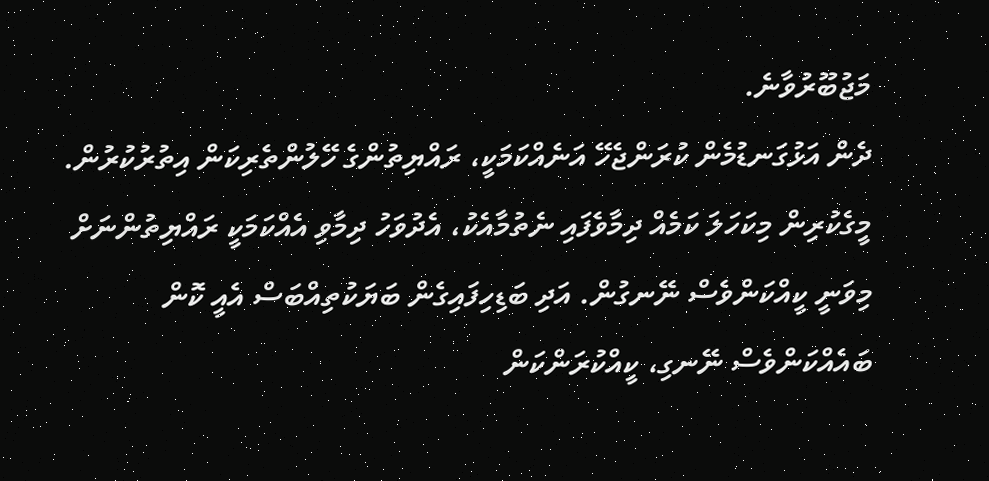މަޖުބޫރުވާނެ.
ދެން އަޅުގަނޑުމެން ކުރަންޖެހޭ އަނެއްކަމަކީ، ރައްޔިތުންގެ ހޭލުންތެރިކަން އިތުރުކުރުން. މީގެކުރިން މިކަހަލަ ކަމެއް ދިމާވެފައި ނެތުމާއެކު، އެދުވަހު ދިމާވި އެއްކަމަކީ ރައްޔިތުންނަށް މިވަނީ ކީއްކަންވެސް ނޭނގުން. އަދި ބަޑިހިފައިގެން ބަޔަކުތިއްބަސް އެއީ ކޮން ބައެއްކަންވެސް ނޭނގި، ކީއްކުރަންކަން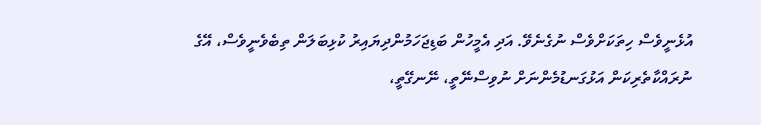އުޅެނީވެސް ހިތަކަށްވެސް ނުގެނެވޭ. އަދި އެމީހުން ބަޑިޖަހަމުންދިޔައިރު ކުޅިބަލަން ތިބެވެނީވެސް، އޭގެ ނުރައްކާތެރިކަން އަޅުގަނޑުމެންނަށް ނުވިސްނޭތީ، ނޭނގޭތީ،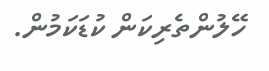ހޭލުންތެރިކަން ކުޑަކަމުން.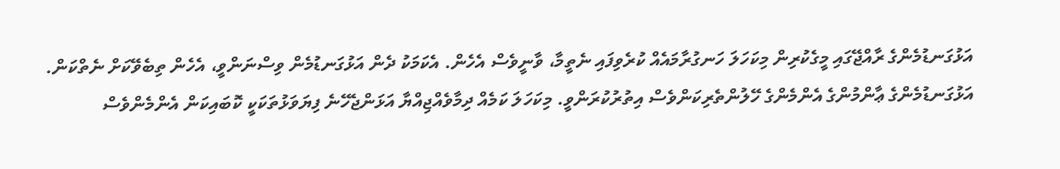އަޅުގަނޑުމެންގެ ރާއްޖޭގައި މީގެކުރިން މިކަހަލަ ހަނގުރާމައެއް ކުރެވިފައި ނެތީމާ، ވާނީވެސް އެހެން. އެކަމަކު ދެން އަޅުގަނޑުމެން ވިސްނަންވީ، އެހެން ތިބެވޭކަށް ނެތްކަން. އަޅުގަނޑުމެންގެ ޢާންމުންގެ އެންމެންގެ ހޭލުންތެރިކަންވެސް އިތުރުކުރަންވީ. މިކަހަލަ ކަމެއް ދިމާވެއްޖިއްޔާ އަޅަންޖެހޭނެ ފިޔަވަޅުތަކަކީ ކޮބައިކަން އެންމެންވެސް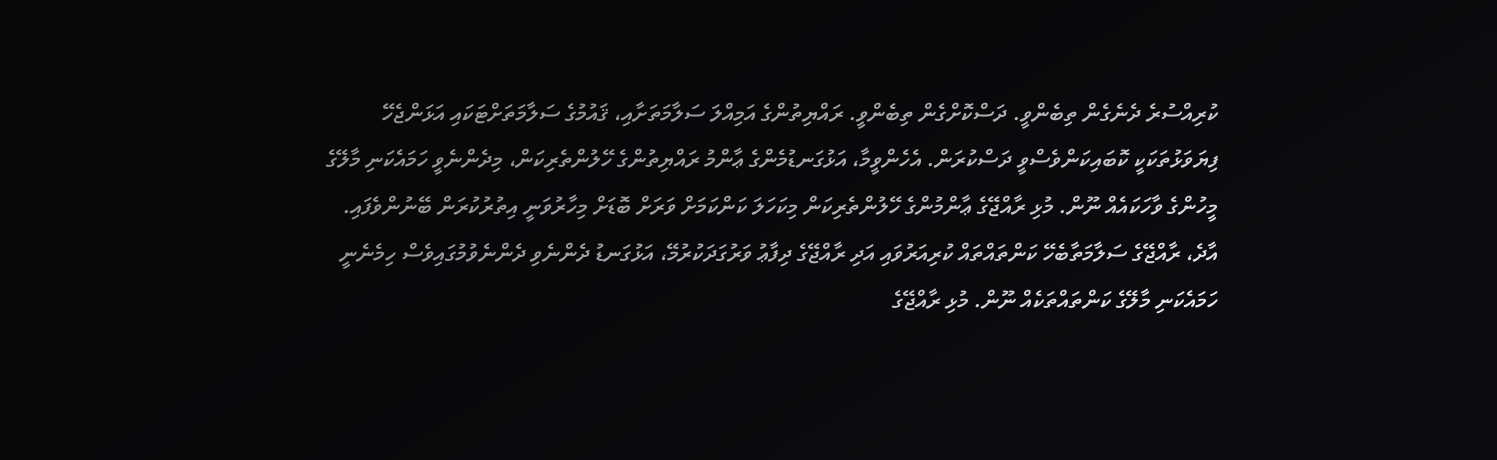ކުރިއްސުރެ ދެނެގެން ތިބެންވީ. ދަސްކޮށްގެން ތިބެންވީ. ރައްޔިތުންގެ އަމިއްލަ ސަލާމަތަށާއި، ޤައުމުގެ ސަލާމަތަށްޓަކައި އަޅަންޖެހޭ ފިޔަވަޅުތަކަކީ ކޮބައިކަންވެސްވީ ދަސްކުރަން. އެހެންވީމާ، އަޅުގަނޑުމެންގެ ޢާންމު ރައްޔިތުންގެ ހޭލުންތެރިކަން، މިދެންނެވީ ހަމައެކަނި މާލޭގެ މީހުންގެ ވާހަކައެއް ނޫން. މުޅި ރާއްޖޭގެ ޢާންމުންގެ ހޭލުންތެރިކަން މިކަހަލަ ކަންކަމަށް ވަރަށް ބޮޑަށް މިހާރުވަނީ އިތުރުކުރަން ބޭނުންވެފައި.
އާދެ، ރާއްޖޭގެ ސަލާމަތާބެހޭ ކަންތައްތައް ކުރިއަރުވައި އަދި ރާއްޖޭގެ ދިފާޢު ވަރުގަދަކުރުމޭ، އަޅުގަނޑު ދެންނެވި ދެންނެވުމުގައިވެސް ހިމެނެނީ ހަމައެކަނި މާލޭގެ ކަންތައްތަކެއް ނޫން. މުޅި ރާއްޖޭގެ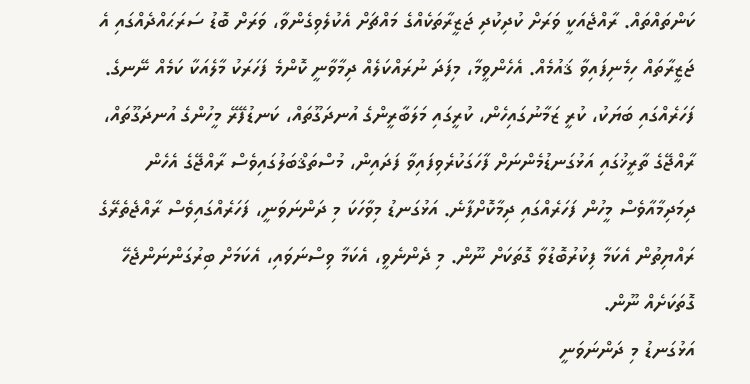ކަންތައްތައް. ރާއްޖެއަކީ ވަރަށް ކުދިކުދި ޖަޒީރާތަކެއްގެ މައްޗަށް އެކުލެވިގެންވާ، ވަރަށް ބޮޑު ސަރަޙައްދެއްގައި އެ ޖަޒީރާތައް ހިމެނިފައިވާ ޤައުމެއް. އެހެންވީމާ، މިފަދަ ނުރައްކަލެއް ދިމާވާނީ ކޮންމެ ފަހަރަކު މާލެއަކާ ކަމެއް ނޭނގެ. ފަހަރެއްގައި ބަޔަކު، ކުރީ ޒަމާނުގައިހެން، ކުރީގައި މަލަބާރީންގެ އުނދަގޫތައް، ކަނޑުފޭރޭ މީހުންގެ އުނދަގޫތައް، ރާއްޖޭގެ ތާރީޚުގައި އަޅުގަނޑުމެންނަށް ފާހަގަކުރެވިފައިވާ ފަދައިން، މުސްތަޤްބަލުގައިވެސް ރާއްޖޭގެ އެހެން ދިމަދިމާއާވެސް މީހުން ފަހަރެއްގައި ދިމާކޮށްފާނެ. އަޅުގަނޑު މިވާހަކަ މި ދަންނަވަނީ، ފަހަރެއްގައިވެސް ރާއްޖެތެރޭގެ ރައްޔިތުން އެކަމާ ފިކުރުބޮޑުވާ ގޮތަކަށް ނޫން. މި ދެންނެވީ، އެކަމާ ވިސްނަވައި، އެކަމަށް ބިރުގަންނަންޖެހޭ ގޮތަކަށެއް ނޫން.
އަޅުގަނޑު މި ދަންނަވަނީ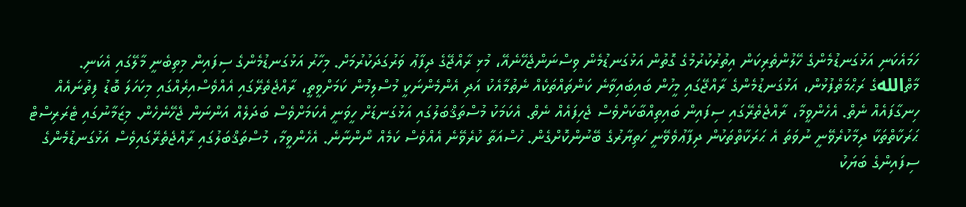ހަމައެކަނި އަޅުގަނޑުމެންގެ ހޭލުންތެރިކަން އިތުރުކުރުމުގެ ގޮތުން އަޅުގަނޑުމެން ވިސްނަންޖެހޭނެއޭ، މުޅި ރާއްޖޭގެ ދިފާޢު ވަރުގަދަކުރުމަށް. މިހާރު އަޅުގަނޑުމެންގެ ސިފައިން މިތިބެނީ މާލޭގައި އެކަނި. މާތްاللهގެ ރަޙްމަތްފުޅުން، އަޅުގަނޑުމެންގެ ރާއްޖޭގައި މީހުން ބައިބައިވާނެ ކަންތައްތަކެއް ނެތުމާއެކު އަދި އެންމެންނަކީ މުސްލިމުން ކަމަށްވީތީ، ރާއްޖެތެރޭގައި އެއްވެސްއިރެއްގައި މިކަހަލަ ބޮޑު ފިތުނައެއް ހިނގާފައެއް ނެތް. އެހެންވީމާ، ރާއްޖެތެރޭގައި ސިފައިން ބައިތިއްބާކަށްވެސް ޖެހިފައެއް ނެތް. އެކަމަކު މުސްތަޤްބަލުގައި އަޅުގަނޑަށް ހީވަނީ އެކަމަށްވެސް ބަދަލެއް އަންނަން ޖެހޭނެހެން. މިޒަމާނުގައި ޓެރަރިސްޓް ޙަރަކާތްތަކާ ދިމާކުރެވޭނީ ނުވަތަ އެ ޙަރަކާތްތަކުން ދިފާޢުވެވޭނީ ހަތިޔާރުގެ ބޭނުންކޮށްގެން. ހުސްއަތާ ކުރެވޭނެ އެއްވެސް ކަމެއް ނޯންނާނެ. އެހެންވީމާ، މުސްތަޤްބަލުގައި ރާއްޖެތެރޭގައިވެސް އަޅުގަނޑުމެންގެ ސިފައިންގެ ބަޔަކު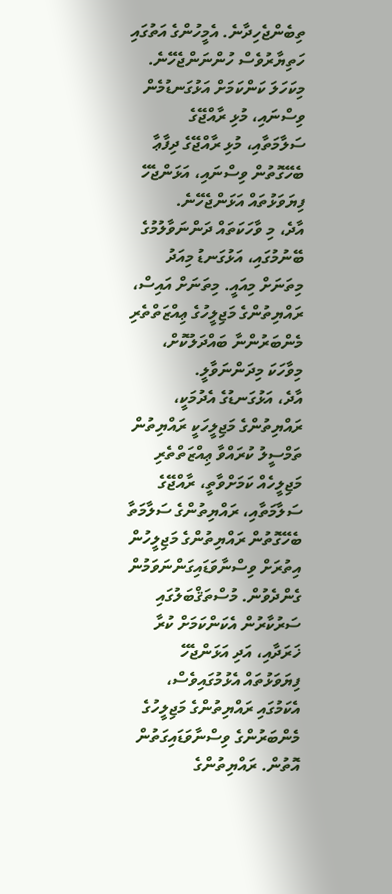ތިބެންޖެހިދާނެ. އެމީހުންގެ އަތުގައި ހަތިޔާރުވެސް ހުންނަންޖެހޭނެ. މިކަހަލަ ކަންކަމަށް އަޅުގަނޑުމެން ވިސްނައި، މުޅި ރާއްޖޭގެ ސަލާމަތާއި، މުޅި ރާއްޖޭގެ ދިފާޢާ ބެހޭގޮތުން ވިސްނައި، އަޅަންޖެހޭ ފިޔަވަޅުތައް އަޅަންޖެހޭނެ.
އާދެ، މި ވާހަކަތައް ދަންނަވާލުމުގެ ބޭނުމުގައި، އަޅުގަނޑު މިއަދު މިތަނަށް މިއައީ. މިތަނަށް އައިސް، ރައްޔިތުންގެ މަޖިލީހުގެ ޢިއްޒަތްތެރި މެންބަރުންނާ ބައްދަލުކޮށް، މިވާހަކަ މިދަންނަވާލީ.
އާދެ، އަޅުގަނޑުގެ އެދުމަކީ، ރައްޔިތުންގެ މަޖިލީހަކީ ރައްޔިތުން ތަމްސީލު ކުރައްވާ ޢިއްޒަތްތެރި މަޖިލީހެއް ކަމަށްވާތީ، ރާއްޖޭގެ ސަލާމަތާއި، ރައްޔިތުންގެ ސަލާމަތާ ބެހޭގޮތުން ރައްޔިތުންގެ މަޖިލީހުން އިތުރަށް ވިސްނާވަޑައިގަންނަވަމުން ގެންދެވުން. މުސްތަޤްބަލުގައި ސަރުކާރުން އެކަންކަމަށް ކުރާ ޚަރަދާއި، އަދި އަޅަންޖެހޭ ފިޔަވަޅުތައް އެޅުމުގައިވެސް، އެކަމުގައި ރައްޔިތުންގެ މަޖިލީހުގެ މެންބަރުންގެ ވިސްނާވަޑައިގަތުން އޮތުން. ރައްޔިތުންގެ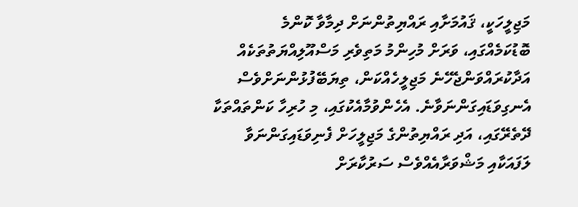މަޖިލީހަކީ، ޤައުމަށާއި ރައްޔިތުންނަށް ދިމާވާ ކޮންމެ ބޮޑުކަމެއްގައި، ވަރަށް މުހިންމު މަތިވެރި މަސްއޫލިއްޔަތުތަކެއް އަދާކުރައްވަންޖެހޭނެ މަޖިލީހެއްކަން، ތިޔަބޭފުޅުންނަށްވެސް އެނގިވަޑައިގަންނަވާނެ. އެހެންވުމާއެކުގައި، މި ހުރިހާ ކަންތައްތަކާ ދޭތެރޭގައި، އަދި ރައްޔިތުންގެ މަޖިލީހަށް ފެނިވަޑައިގަންނަވާ ލަފައަކާއި މަޝްވަރާއެއްވެސް ސަރުކާރަށް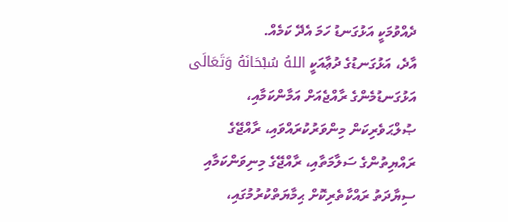ދެއްވުމަކީ އަޅުގަނޑު ހަމަ އެދޭ ކަމެއް.
އާދެ، އަޅުގަނޑުގެ ދުޢާއަކީ اللهُ سُبْحَانَهُ وَتَعَالَى އަޅުގަނޑުމެންގެ ރާއްޖެއަށް އަމާންކަމާއި، ޞުލްޙަވެރިކަން މިންވަރުކުރައްވައި، ރާއްޖޭގެ ރައްޔިތުންގެ ސަލާމަތާއި، ރާއްޖޭގެ މިނިވަންކަމާއި ސިޔާދަތު ރައްކާތެރިކޮށް ޙިމާޔަތްކުރުމުގައި،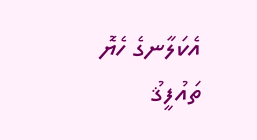އެކަލާނގެ ހެޔޮ ތައުފީޤު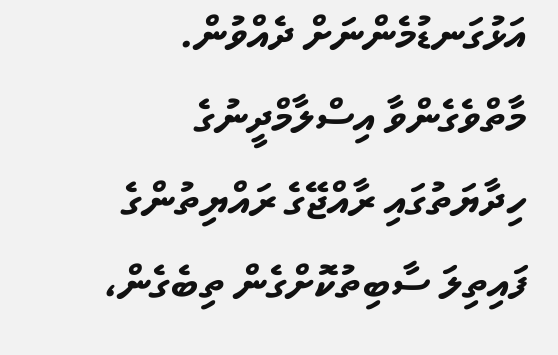އަޅުގަނޑުމެންނަށް ދެއްވުން. މާތްވެގެންވާ އިސްލާމްދީނުގެ ހިދާޔަތުގައި ރާއްޖޭގެ ރައްޔިތުންގެ ފައިތިލަ ސާބިތުކޮށްގެން ތިބެގެން،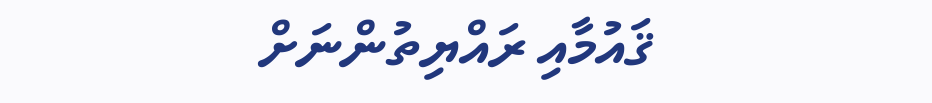ޤައުމާއި ރައްޔިތުންނަށް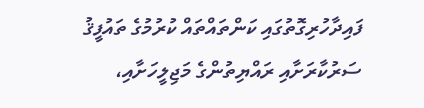ފައިދާހުރިގޮތުގައި ކަންތައްތައް ކުރުމުގެ ތައުފީޤު ސަރުކާރަށާއި ރައްޔިތުންގެ މަޖިލީހަށާއި،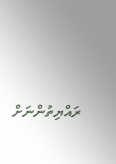ރައްޔިތުންނަށް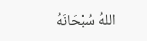اللهُ سُبْحَانَهُ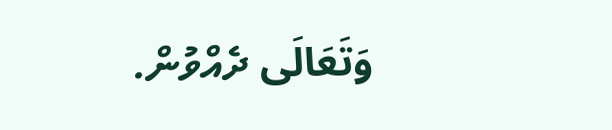وَتَعَالَى ދެއްވުން.